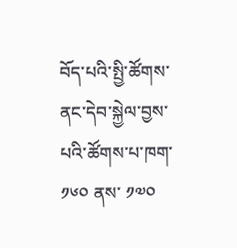བོད་པའི་སྤྱི་ཚོགས་ནང་དེབ་སྐྱེལ་བྱས་པའི་ཚོགས་པ་ཁག་ ༡༦༠ ནས་ ༡༧༠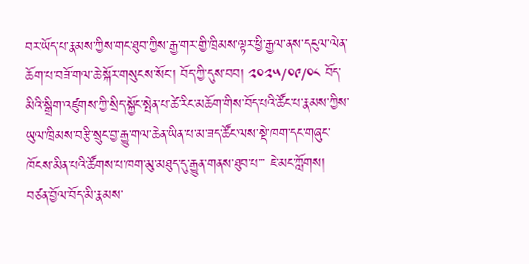བར་ཡོད་པ་རྣམས་ཀྱིས་གང་ཐུབ་ཀྱིས་རྒྱ་གར་གྱི་ཁྲིམས་ལྟར་ཕྱི་རྒྱལ་ནས་དངུལ་ལེན་ཆོག་པ་བཟོ་གལ་ཆེ་སྐོར་གསུངས་སོང་། བོད་ཀྱི་དུས་བབ། ༢༠༢༥/༠༩/༠༨ བོད་མིའི་སྒྲིག་འཛུགས་ཀྱི་སྲིད་སྐྱོང་སྤེན་པ་ཚེ་རིང་མཆོག་གིས་བོད་པའི་ཚོང་པ་རྣམས་ཀྱིས་ཡུལ་ཁྲིམས་བརྩི་སྲུང་བྱ་རྒྱུ་གལ་ཆེན་ཡིན་པ་མ་ཟད་ཚོང་ལས་སྡེ་ཁག་དང་གཞུང་ཁོངས་མིན་པའི་ཚོགས་པ་ཁག་མུ་མཐུད་དུ་རྒྱུན་གནས་ཐུབ་པ་་་ ཇེ་མང་ཀློགས།
བཙན་བྱོལ་བོད་མི་རྣམས་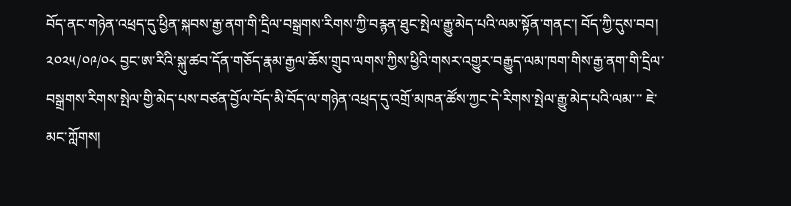བོད་ནང་གཉེན་འཕྲད་དུ་ཕྱིན་སྐབས་རྒྱ་ནག་གི་དྲིལ་བསྒྲགས་རིགས་ཀྱི་བརྙན་ཐུང་སྤེལ་རྒྱུ་མེད་པའི་ལམ་སྟོན་གནང་། བོད་ཀྱི་དུས་བབ། ༢༠༢༥/༠༩/༠༨ བྱང་ཨ་རིའི་སྐུ་ཚབ་དོན་གཅོད་རྣམ་རྒྱལ་ཆོས་གྲུབ་ལགས་ཀྱིས་ཕྱིའི་གསར་འགྱུར་བརྒྱུད་ལམ་ཁག་གིས་རྒྱ་ནག་གི་དྲིལ་བསྒྲགས་རིགས་སྤེལ་གྱི་མེད་པས་བཙན་བྱོལ་བོད་མི་བོད་ལ་གཉེན་འཕྲད་དུ་འགྲོ་མཁན་ཚོས་ཀྱང་དེ་རིགས་སྤེལ་རྒྱུ་མེད་པའི་ལམ་་་ ཇེ་མང་ཀློགས།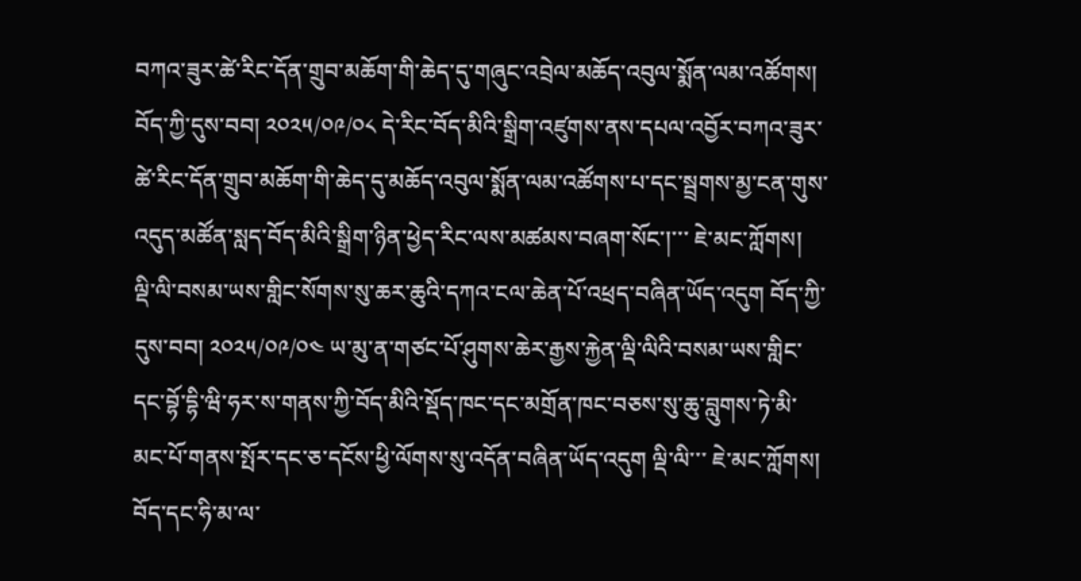བཀའ་ཟུར་ཚེ་རིང་དོན་གྲུབ་མཆོག་གི་ཆེད་དུ་གཞུང་འབྲེལ་མཆོད་འབུལ་སྨོན་ལམ་འཚོགས། བོད་ཀྱི་དུས་བབ། ༢༠༢༥/༠༩/༠༨ དེ་རིང་བོད་མིའི་སྒྲིག་འཛུགས་ནས་དཔལ་འབྱོར་བཀའ་ཟུར་ཚེ་རིང་དོན་གྲུབ་མཆོག་གི་ཆེད་དུ་མཆོད་འབུལ་སྨོན་ལམ་འཚོགས་པ་དང་སྦྲགས་མྱ་ངན་གུས་འདུད་མཚོན་སླད་བོད་མིའི་སྒྲིག་ཉིན་ཕྱེད་རིང་ལས་མཚམས་བཞག་སོང་།་་་ ཇེ་མང་ཀློགས།
ལྡི་ལི་བསམ་ཡས་གླིང་སོགས་སུ་ཆར་ཆུའི་དཀའ་ངལ་ཆེན་པོ་འཕྲད་བཞིན་ཡོད་འདུག བོད་ཀྱི་དུས་བབ། ༢༠༢༥/༠༩/༠༤ ཡ་མུ་ན་གཙང་པོ་ཤུགས་ཆེར་རྒྱས་རྐྱེན་ལྡི་ལིའི་བསམ་ཡས་གླིང་དང་བྷོ་དྷི་ཝི་ཧར་ས་གནས་ཀྱི་བོད་མིའི་སྡོད་ཁང་དང་མགྲོན་ཁང་བཅས་སུ་ཆུ་བླུགས་ཏེ་མི་མང་པོ་གནས་སྤོར་དང་ཅ་དངོས་ཕྱི་ལོགས་སུ་འདོན་བཞིན་ཡོད་འདུག ལྡི་ལི་་་ ཇེ་མང་ཀློགས།
བོད་དང་ཧི་མ་ལ་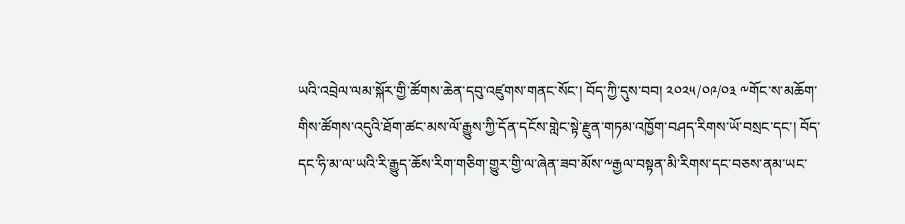ཡའི་འབྲེལ་ལམ་སྐོར་གྱི་ཚོགས་ཆེན་དབུ་འཛུགས་གནང་སོང་། བོད་ཀྱི་དུས་བབ། ༢༠༢༥/༠༩/༠༣ ༸གོང་ས་མཆོག་གིས་ཚོགས་འདུའི་ཐོག་ཚང་མས་ལོ་རྒྱུས་ཀྱི་དོན་དངོས་གླེང་སྟེ་རྫུན་གཏམ་འཁྱོག་བཤད་རིགས་ཡོ་བསྲང་དང་། བོད་དང་ཧི་མ་ལ་ཡའི་རི་རྒྱུད་ཆོས་རིག་གཅིག་གྱུར་གྱི་ལ་ཞེན་ཟབ་མོས་༸རྒྱལ་བསྟན་མི་རིགས་དང་བཅས་ནམ་ཡང་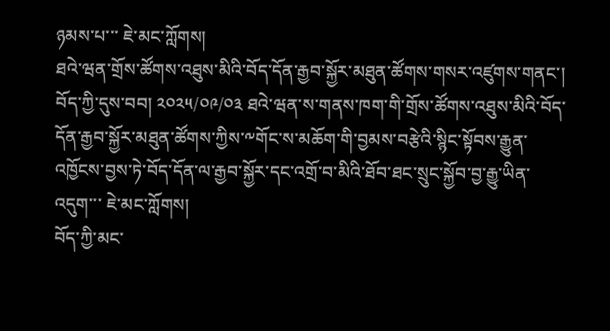ཉམས་པ་་་ ཇེ་མང་ཀློགས།
ཐའེ་ཝན་གྲོས་ཚོགས་འཐུས་མིའི་བོད་དོན་རྒྱབ་སྐྱོར་མཐུན་ཚོགས་གསར་འཛུགས་གནང་། བོད་ཀྱི་དུས་བབ། ༢༠༢༥/༠༩/༠༣ ཐའེ་ཝན་ས་གནས་ཁག་གི་གྲོས་ཚོགས་འཐུས་མིའི་བོད་དོན་རྒྱབ་སྐྱོར་མཐུན་ཚོགས་ཀྱིས་༸གོང་ས་མཆོག་གི་བྱམས་བརྩེའི་སྙིང་སྟོབས་རྒྱུན་འཁྱོངས་བྱས་ཏེ་བོད་དོན་ལ་རྒྱབ་སྐྱོར་དང་འགྲོ་བ་མིའི་ཐོབ་ཐང་སྲུང་སྐྱོབ་བྱ་རྒྱུ་ཡིན་འདུག་་་ ཇེ་མང་ཀློགས།
བོད་ཀྱི་མང་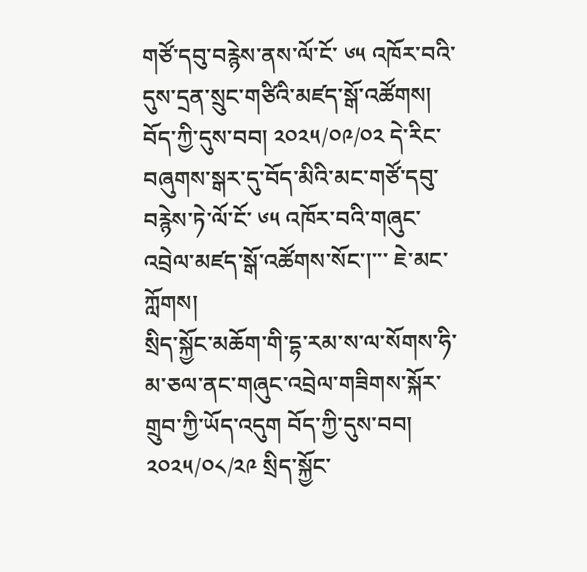གཙོ་དབུ་བརྙེས་ནས་ལོ་ངོ་ ༦༥ འཁོར་བའི་དུས་དྲན་སྲུང་གཙིའི་མཛད་སྒོ་འཚོགས། བོད་ཀྱི་དུས་བབ། ༢༠༢༥/༠༩/༠༢ དེ་རིང་བཞུགས་སྒར་དུ་བོད་མིའི་མང་གཙོ་དབུ་བརྙེས་ཏེ་ལོ་ངོ་ ༦༥ འཁོར་བའི་གཞུང་འབྲེལ་མཛད་སྒོ་འཚོགས་སོང་།་་་ ཇེ་མང་ཀློགས།
སྲིད་སྐྱོང་མཆོག་གི་དྷ་རམ་ས་ལ་སོགས་ཧི་མ་ཅལ་ནང་གཞུང་འབྲེལ་གཟིགས་སྐོར་གྲུབ་ཀྱི་ཡོད་འདུག བོད་ཀྱི་དུས་བབ། ༢༠༢༥/༠༨/༢༩ སྲིད་སྐྱོང་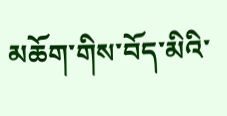མཆོག་གིས་བོད་མིའི་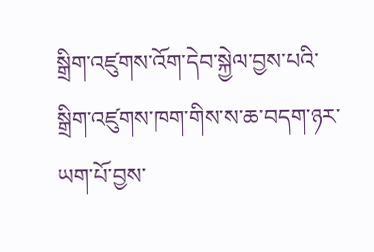སྒྲིག་འཛུགས་འོག་དེབ་སྐྱེལ་བྱས་པའི་སྒྲིག་འཛུགས་ཁག་གིས་ས་ཆ་བདག་ཉར་ཡག་པོ་བྱས་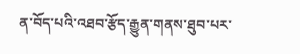ན་བོད་པའི་འཐབ་རྩོད་རྒྱུན་གནས་ཐུབ་པར་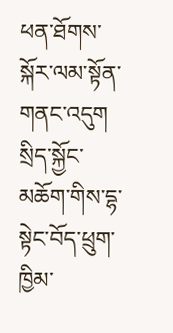ཕན་ཐོགས་སྐོར་ལམ་སྟོན་གནང་འདུག སྲིད་སྐྱོང་མཆོག་གིས་དྷ་སྟེང་བོད་ཕྲུག་ཁྱིམ་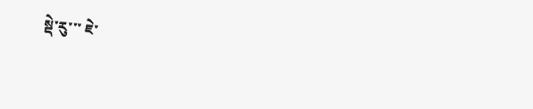སྡེ་རུ་་་ ཇེ་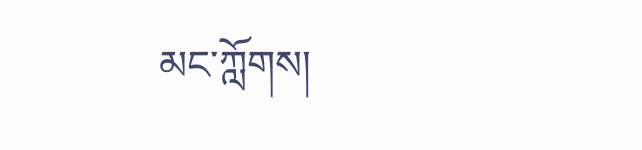མང་ཀློགས།